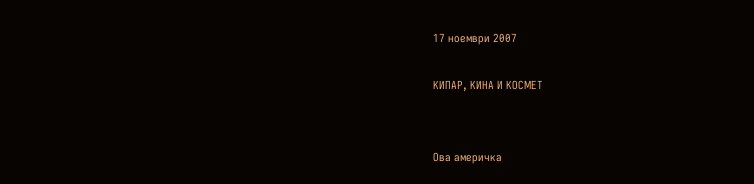17 ноември 2007

КИПАР, КИНА И КОСМЕT


Ова америчка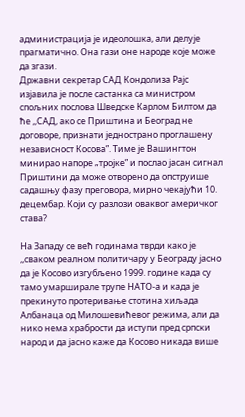администрација је идеолошка, али делује прагматично. Она гази оне народе које може да згази.
Државни секретар САД Кондолиза Рајс изјавила је после састанка са министром спољних послова Шведске Карлом Билтом да ће ,,САД, ако се Приштина и Београд не договоре, признати једнострано проглашену независност Косова”. Тиме је Вашингтон минирао напоре „тројке” и послао јасан сигнал Приштини да може отворено да опструише садашњу фазу преговора, мирно чекајући 10. децембар. Који су разлози оваквог америчког става?

На Западу се већ годинама тврди како је ,,сваком реалном политичару у Београду јасно да је Косово изгубљено 1999. године када су тамо умарширале трупе НАТО-а и када је прекинуто протеривање стотина хиљада Албанаца од Милошевићевог режима, али да нико нема храбрости да иступи пред српски народ и да јасно каже да Косово никада више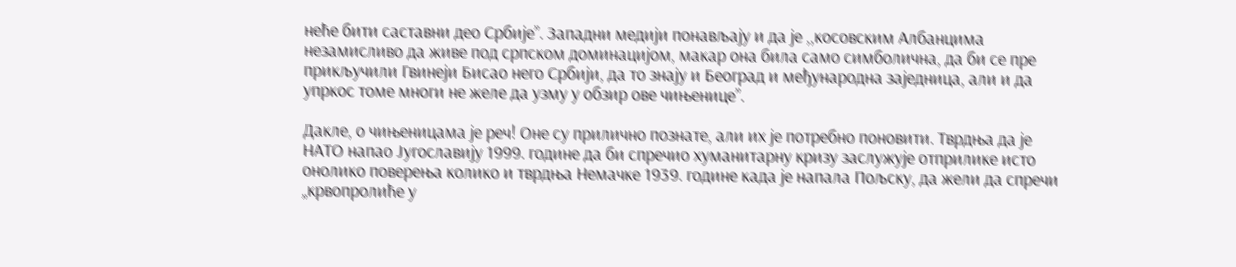неће бити саставни део Србије”. Западни медији понављају и да је ,,косовским Албанцима незамисливо да живе под српском доминацијом, макар она била само симболична, да би се пре прикључили Гвинеји Бисао него Србији, да то знају и Београд и међународна заједница, али и да упркос томе многи не желе да узму у обзир ове чињенице”.

Дакле, о чињеницама је реч! Оне су прилично познате, али их је потребно поновити. Тврдња да је НАТО напао Југославију 1999. године да би спречио хуманитарну кризу заслужује отприлике исто онолико поверења колико и тврдња Немачке 1939. године када је напала Пољску, да жели да спречи „крвопролиће у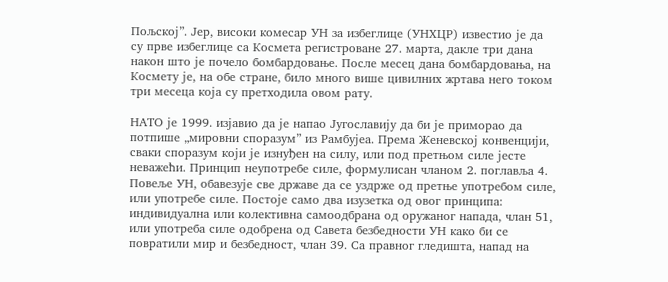Пољској”. Јер, високи комесар УН за избеглице (УНХЦР) известио је да су прве избеглице са Космета регистроване 27. марта, дакле три дана након што је почело бомбардовање. После месец дана бомбардовања, на Космету је, на обе стране, било много више цивилних жртава него током три месеца која су претходила овом рату.

НАТО је 1999. изјавио да је напао Југославију да би је приморао да потпише „мировни споразум” из Рамбујеа. Према Женевској конвенцији, сваки споразум који је изнуђен на силу, или под претњом силе јесте неважећи. Принцип неупотребе силе, формулисан чланом 2. поглавља 4. Повеље УН, обавезује све државе да се уздрже од претње употребом силе, или употребе силе. Постоје само два изузетка од овог принципа: индивидуална или колективна самоодбрана од оружаног напада, члан 51, или употреба силе одобрена од Савета безбедности УН како би се повратили мир и безбедност, члан 39. Са правног гледишта, напад на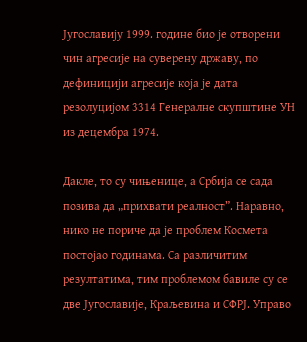Југославију 1999. године био је отворени чин агресије на суверену државу, по дефиницији агресије која је дата резолуцијом 3314 Генералне скупштине УН из децембра 1974.

Дакле, то су чињенице, а Србија се сада позива да „прихвати реалност”. Наравно, нико не пориче да је проблем Космета постојао годинама. Са различитим резултатима, тим проблемом бавиле су се две Југославије, Краљевина и СФРЈ. Управо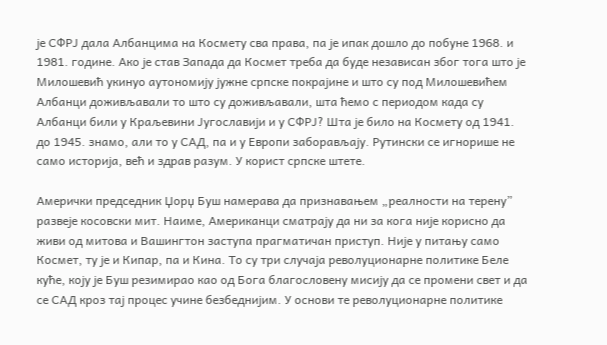је СФРЈ дала Албанцима на Космету сва права, па је ипак дошло до побуне 1968. и 1981. године. Ако је став Запада да Космет треба да буде независан због тога што је Милошевић укинуо аутономију јужне српске покрајине и што су под Милошевићем Албанци доживљавали то што су доживљавали, шта ћемо с периодом када су Албанци били у Краљевини Југославији и у СФРЈ? Шта је било на Космету од 1941. до 1945. знамо, али то у САД, па и у Европи заборављају. Рутински се игнорише не само историја, већ и здрав разум. У корист српске штете.

Амерички председник Џорџ Буш намерава да признавањем „реалности на терену” развеје косовски мит. Наиме, Американци сматрају да ни за кога није корисно да живи од митова и Вашингтон заступа прагматичан приступ. Није у питању само Космет, ту је и Кипар, па и Кина. То су три случаја револуционарне политике Беле куће, коју је Буш резимирао као од Бога благословену мисију да се промени свет и да се САД кроз тај процес учине безбеднијим. У основи те револуционарне политике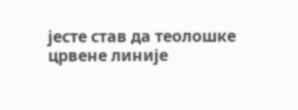јесте став да теолошке црвене линије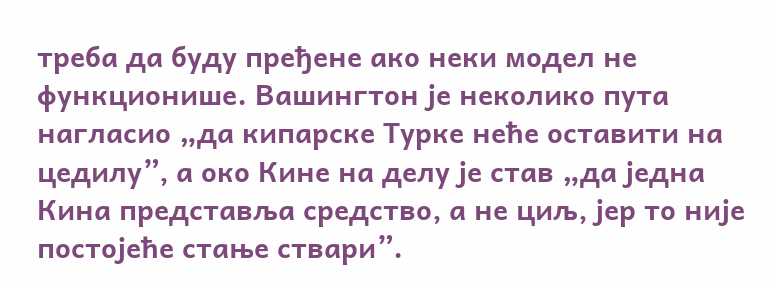треба да буду пређене ако неки модел не функционише. Вашингтон је неколико пута нагласио „да кипарске Турке неће оставити на цедилу”, а око Кине на делу је став „да једна Кина представља средство, а не циљ, јер то није постојеће стање ствари”.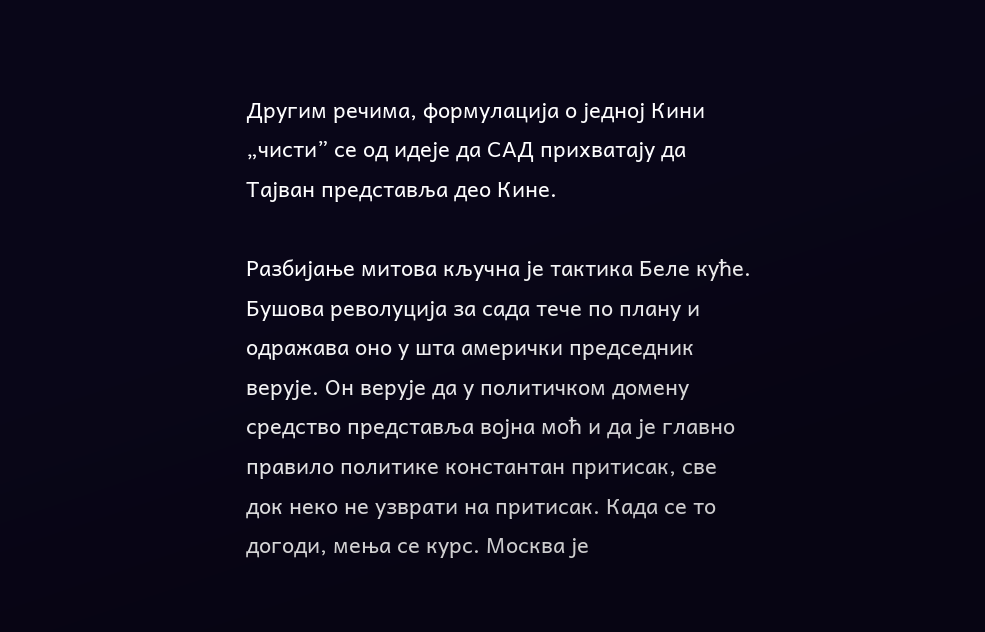Другим речима, формулација о једној Кини „чисти” се од идеје да САД прихватају да Тајван представља део Кине.

Разбијање митова кључна је тактика Беле куће. Бушова револуција за сада тече по плану и одражава оно у шта амерички председник верује. Он верује да у политичком домену средство представља војна моћ и да је главно правило политике константан притисак, све док неко не узврати на притисак. Када се то догоди, мења се курс. Москва је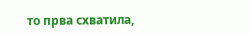то прва схватила,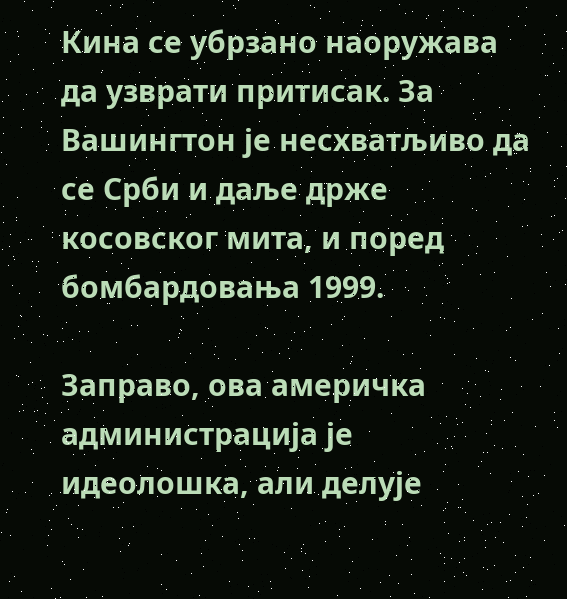Кина се убрзано наоружава да узврати притисак. За Вашингтон је несхватљиво да се Срби и даље држе косовског мита, и поред бомбардовања 1999.

Заправо, ова америчка администрација је идеолошка, али делује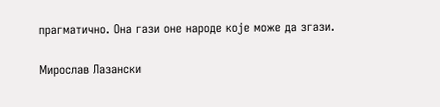прагматично. Она гази оне народе које може да згази.

Мирослав Лазански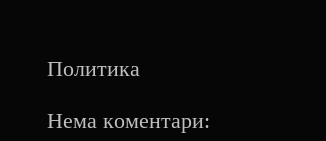Политика

Нема коментари: